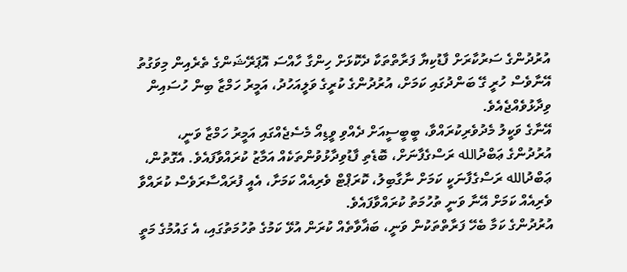އުރުދުންގެ ސަރުކާރަށް ފާޑުކިޔާ ފަރާތްތަކާ ދެކޮޅަށް ހިންގާ ހާއްސަ އޮޕަރޭޝަންގެ ތެރެއިން މިވަގުތު އޭނާވެސް ހުރީ ގޭ ބަންދުގައި ކަމަށް، އުރުދުންގެ ކުރީގެ ވަލީއަހުދު، އަމީރު ހަމްޒާ ބިން ހުސައިން ވިދާޅުވެއްޖެއެވެ.
އޭނާގެ ވަކީލު މެދުވެރިކުރައްވާ، ބީބީސީއަށް ދެއްވި ވީޑިއޯ މެސެޖެއްގައި އަމީރު ހަމްޒާ ވަނީ، އުރުދުންގެ ޢަބްދުالله ރަސްގެފާނަށް، ބޮޑެތި ފާޑުވިދާޅުވުންތަކެއް އަމާޒު ކުރައްވާފައެވެ. އެގޮތުން، ޢަބްދުالله ރަސްގެފާނަކީ ކަމަށް ނާގާބިލު، ކޮރަޕްޓް ވެރިއެއް ކަމަށާ، އެއީ ފުރައްސާރަވެސް ކުރައްވާ ވެރިއެއް ކަމަށް އޭނާ ވަނީ ތުހުމަތު ކުރައްވާފައެވެ.
އުރުދުންގެ ކަމާ ބެހޭ ފަރާތްތަކުން ވަނީ، ބަޣާވާތެއް ކުރަން އުޅޭ ކަމުގެ ތުހުމަތުގައި، އެ ގައުމުގެ މަތީ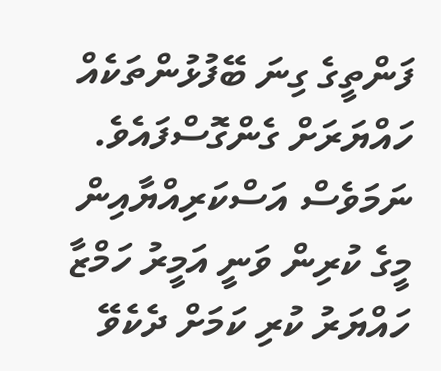ފަންތީގެ ގިނަ ބޭފުޅުންތަކެއް ހައްޔަރަށް ގެންގޮސްފައެވެ. ނަމަވެސް އަސްކަރިއްޔާއިން މީގެ ކުރިން ވަނީ އަމީރު ހަމްޒާ ހައްޔަރު ކުރި ކަމަށް ދެކެވޭ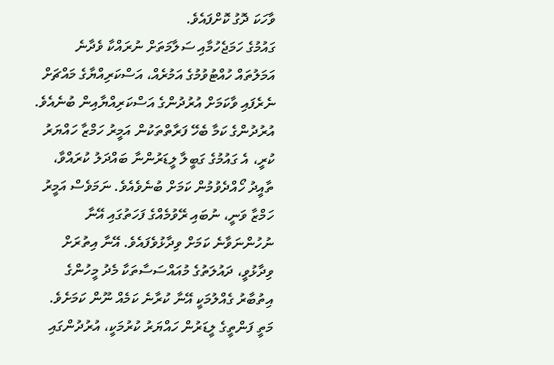ވާހަކަ ދޮގު ކޮށްފައެވެ.
ގައުމުގެ ހަމަޖެހުމާއި ސަލާމަތަށް ނުރައްކާ ވެދާނެ އަމަލުތައް ހުއްޓުވުމުގެ އަމުރެއް، އަސްކަރިއްޔާގެ މައްޗަށް ނެރެފައި ވާކަމަށް އުރުދުންގެ އަސްކަރިއްޔާއިން ބުނެއެވެ.
އުރުދުންގެ ކަމާ ބެހޭ ފަރާތްތަކުން އަމީރު ހަމްޒާ ހައްޔަރު ކުރީ، އެ ގައުމުގެ ގަބީލާ ލީޑަރުންނާ ބައްދަލު ކުރައްވާ، ތާއީދު ހޯއްދެވުމުން ކަމަށް ބުނެވެއެވެ. ނަމަވެސް އަމީރު ހަމްޒާ ވަނީ، ނުބައި ރޭވުމެއްގެ ފަހަތުގައި އޭނާ ނުހުންނަވާނެ ކަމަށް ވިދާޅުވެފައެވެ. އޭނާ އިތުރަށް ވިދާޅުވީ، ދައުލަތުގެ މުއައްސަސާތަކާ މެދު މީހުންގެ އިތުބާރު ގެއްލުމަކީ އޭނާ ކުރާނެ ކަމެއް ނޫން ކަމަށެވެ.
މަތީ ފަންތީގެ ލީޑަރުން ހައްޔަރު ކުރުމަކީ، އުރުދުންގައި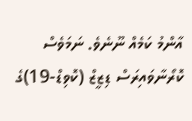އާންމު ކަމެއް ނޫނެވެ. ނަމަވެސް ކޮރޯނާވައިރަސް ޑިޒީޒް (ކޮވިޑް-19)ގެ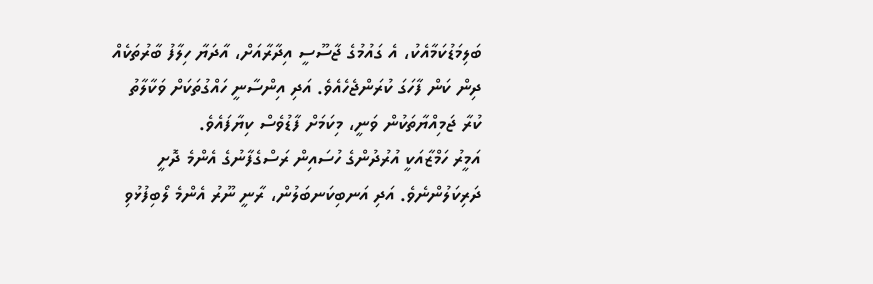ބަލިމަޑުކަމާއެކު، އެ ގައުމުގެ ޖާސޫސީ އިދާރާއަށް، އާދަޔާ ހިލާފު ބާރުތަކެއް ދިން ކަން ފާހަގަ ކުރަންޖެހެއެވެ. އަދި އިންސާނީ ހައްގުތަކަށް ވަކާލާތު ކުރާ ޖަމިއްޔާތަކުން ވަނީ، މިކަމަށް ފާޑުވެސް ކިޔާފައެވެ.
އަމީރު ހަމްޒާއަކީ އުރުދުންގެ ހުސައިން ރަސްގެފާނުގެ އެންމެ ދޮށީ ދަރިކަލުންނެވެ. އަދި އަނބިކަނބަލުން، ރާނީ ނޫރު އެންމެ ލޯބިފުޅުވި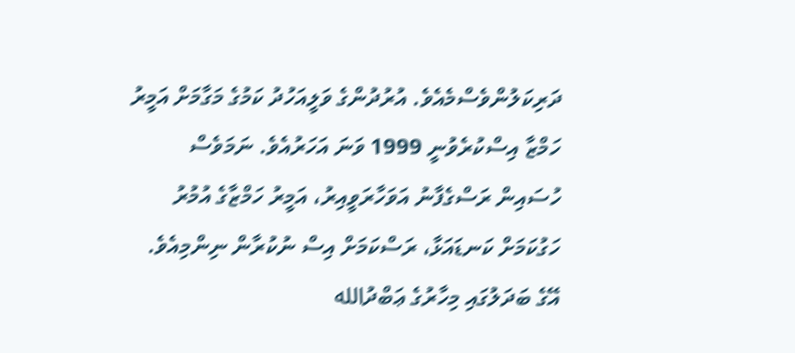ދަރިކަލުންވެސްމެއެވެ. އުރުދުންގެ ވަލީއަހުދު ކަމުގެ މަގާމަށް އަމީރު ހަމްޒާ އިސްކުރެވުނީ 1999 ވަނަ އަހަރުއެވެ. ނަމަވެސް ހުސައިން ރަސްގެފާނު އަވަހާރަވީއިރު، އަމީރު ހަމްޒާގެ އުމުރު ހަގުކަމަށް ކަނޑައަޅާ، ރަސްކަމަށް އިސް ނުކުރާން ނިންމިއެވެ. އޭގެ ބަދަލުގައި މިހާރުގެ ޢަބްދުالله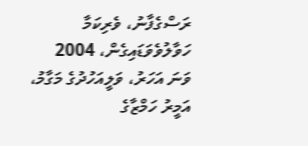ރަސްގެފާނު، ވެރިކަމާ ހަވާލުވެވަޑައިގެން، 2004 ވަނަ އަހަރު، ވަލީއަހުދުގެ މަގާމު، އަމީރު ހަމްޒާގެ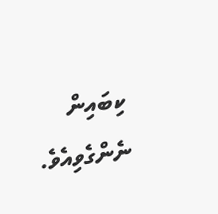ކިބައިން ނެންގެވިއެވެ.